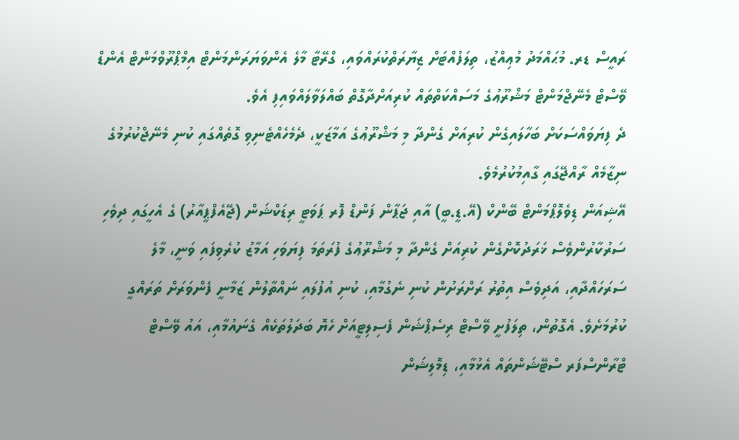ރައީސް ޑރ. މުޙައްމަދު މުޢިއްޒު، ތިލަފުއްޓަށް ޒިޔާރަތްކުރައްވައި، ގްރޭޓާ މާލެ އެންވަޔަރަންމަންޓް އިމްޕްރޫވްމަންޓް އެންޑް ވޭސްޓް މެނޭޖްމަންޓް މަޝްރޫޢުގެ މަސައްކަތްތައް ކުރިއަށްދާގޮތް ބައްލަވާލައްވައިފި އެވެ.
ދެ ފިޔަވައްސަކަށް ބަހާލައިގެން ކުރިއަށް ގެންދާ މި މަޝްރޫޢުގެ އަމާޒަކީ، ދެމެހެއްޓެނިވި ގޮތެއްގައި ކުނި މެނޭޖްކުރުމުގެ ނިޒާމެއް ރާއްޖޭގައި ގާއިމުކުރުމެވެ.
އޭޝިއަން ޑިވެލޮޕްމަންޓް ބޭންކް (އޭ.ޑީ.ބީ) އާއި ޖަޕާން ފަންޑް ފޮރ ޕަވަޓީ ރިޑަކްޝަން (ޖޭއެފްޕީއާރު) ގެ އެހީގައި ދިވެހި ސަރުކާރުންވެސް ޚަރަދުކޮށްގެން ކުރިއަށް ގެންދާ މި މަޝްރޫޢުގެ ފުރަތަމަ ފިޔަވަހި އަމާޒު ކުރެވިފައި ވަނީ، މާލެ ސަރަހައްދާއި، އަދިވެސް އިތުރު ރަށްރަށުން ކުނި ނެގުމާއި، ކުނި އުފުލައި ނައްތާލުން ޒަމާނީ ފެންވަރަށް ތަރައްގީ ކުރުމަށެވެ. އެގޮތުން، ތިލަފުށީ ވޭސްޓް ރިސެޕްޝަން ފެސިލިޓީއަށް ހެޔޮ ބަދަލުތަކެއް ގެނައުމާއި، އައު ވޭސްޓް ޓްރާންސްފަރ ސްޓޭޝަންތައް އެޅުމާއި، ޑިމޮލިޝަން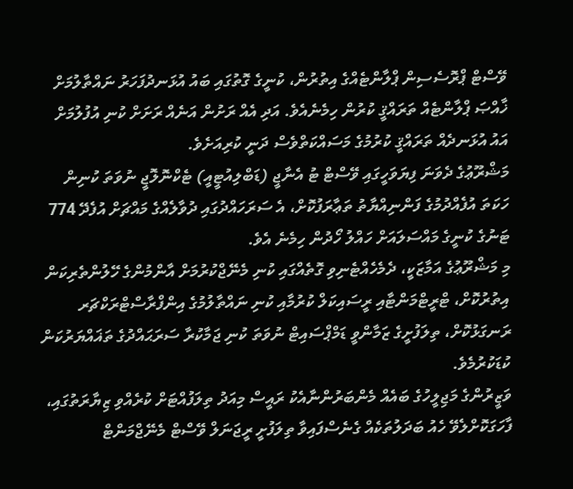ވޭސްޓް ޕްރޮސެސިން ޕްލާންޓެއްގެ އިތުރުން، ކުނީގެ ގޮތުގައި ބައު އުޅަނދުފަހަރު ނައްތާލުމަށް ޚާއްޞަ ޕްލާންޓެއް ތަރައްޤީ ކުރުން ހިމެނެއެވެ. އަދި އެއް ރަށުން އަނެއް ރަށަށް ކުނި އުފުލުމަށް އައު އުޅަނދެއް ތަރައްޤީ ކުރުމުގެ މަސައްކަތްވެސް ދަނީ ކުރިއަށެވެ.
މަޝްރޫޢުގެ ދެވަނަ ފިޔަވަހީގައި ވޭސްޓް ޓު އެނާޖީ (ޑަބްލިއުޓީއީ) ޓެކްނޮލޮޖީ ނުވަތަ ކުނިން ހަކަތަ އުފެއްދުމުގެ ފަންނިއްޔާތު ތަޢާރަފުކޮށް، އެ ސަރަހައްދުގައި ދުވާލެއްގެ މައްޗަށް އުފެދޭ 774 ޓަނުގެ ކުނީގެ މައްސަލައަށް ހައްލު ހޯދުން ހިމެނެ އެވެ.
މި މަޝްރޫޢުގެ އަމާޒަކީ، ދެމެހެއްޓެނިވި ގޮތެއްގައި ކުނި މެނޭޖްކުރުމަށް އާންމުންގެ ހޭލުންތެރިކަން އިތުރުކޮށް، ޓްރީޓްމަންޓާއި ރީސައިކަލް ކުރުމާއި ކުނި ނައްތާލުމުގެ އިންފްރާސްޓްރަކްޗަރ ރަނގަޅުކޮށް، ތިލަފުށީގެ ޒަމާންވީ ޑަމްޕްސައިޓް ނުވަތަ ކުނި ޖަމާކުރާ ސަރަޙައްދުގެ ތަޣައްޔަރުކަން ކުޑަކުރުމެވެ.
ވަޒީރުންގެ މަޖިލީހުގެ ބައެއް މެންބަރުންނާއެކު ރައީސް މިއަދު ތިލަފުއްޓަށް ކުރެއްވި ޒިޔާރަތުގައި، ފާހަގަކޮށްލެވޭ ހެއު ބަދަލުތަކެއް ގެނެސްފައިވާ ތިލަފުށީ ރީޖަނަލް ވޭސްޓް މެނޭޖްމަންޓް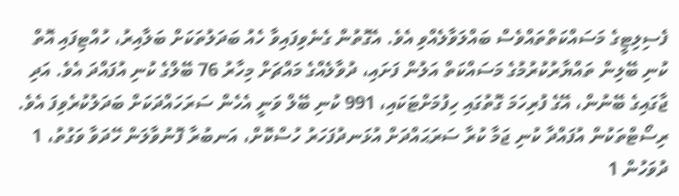ފެސިލިޓީގެ މަސައްކަތްތައްވެސް ބައްލަވާލެއްވި އެވެ. އެގޮތުން ގެނެވިފައިވާ ހެއު ބަދަލުތަކަށް ބަލާއިރު، ހުއްޓިފައި އޮތް ކުނި ބޭލިން ތައްޔާރުކުރުމުގެ މަސައްކަތް އަލުން ފަށައި، ދުވާލެއްގެ މައްޗަށް މިހާރު 76 ބޭލްގެ ކުނި އުފައްދަ އެވެ. އަދި ޖާގައިގެ ބޭނުން، އޭގެ ފުރިހަމަ ގޮތުގައި ހިފުމަށްޓަކައި، 991 ކުނި ބޭލް ވަނީ އެހެން ސަރަހައްދަކަށް ބަދަލުކުރެވިފަ އެވެ. ރިސޯޓްތަކުން އުފައްދާ ކުނި ޖަމާ ކުރާ ސަރަޙައްދަށް އުޅަނދުފަހަރު ހުސްކޮށް، އަނބުރާ ފޮނުވާލަން ހޭދަވާ ވަގުތު، 1 ދުވަހުން 1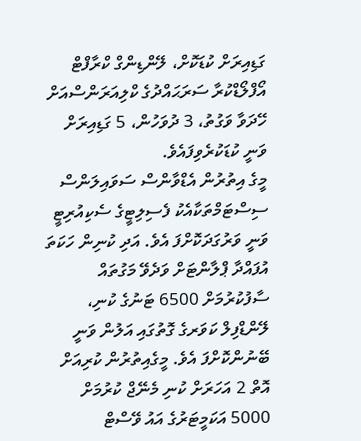ގަޑިއިރަށް ކުޑަކޮށް، ލޭންޑިންގް ކްރާފްޓް އޯފްލޯޑްކުރާ ސަރަޙައްދުގެ ކްލިއަރަންސްއަށް ހޭދަވާ ވަގުތު، 3 ދުވަހުން، 5 ގަޑިއިރަށް ވަނީ ކުޑަކުރެވިފައެވެ.
މީގެ އިތުރުން އެޑްވާންސް ސަވައިލަންސް ސިސްޓަމްތަކާއެކު ފެސިލިޓީގެ ސެކިއުރިޓީ ވަނީ ވަރުގަދަކޮށްފަ އެވެ. އަދި ކުނިން ހަކަތަ އުފައްދާ ޕްލާންޓަށް ވަދެވޭ މަގުތައް ސާފުކުރުމަށް 6500 ޓަނުގެ ކުނި، ލޭންޑްފިލް ކަވަރގެ ގޮތުގައި އަލުން ވަނީ ބޭނުންކޮށްފަ އެވެ. މީގެއިތުރުން ކުރިއަށް އޮތް 2 އަހަރަށް ކުނި މެނޭޖް ކުރުމަށް 5000 އަކަމީޓަރުގެ އައު ވޭސްޓް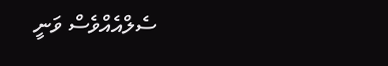ސެލްއެއްވެސް ވަނީ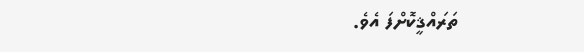ތަރައްޤީކޮށްފަ އެވެ.